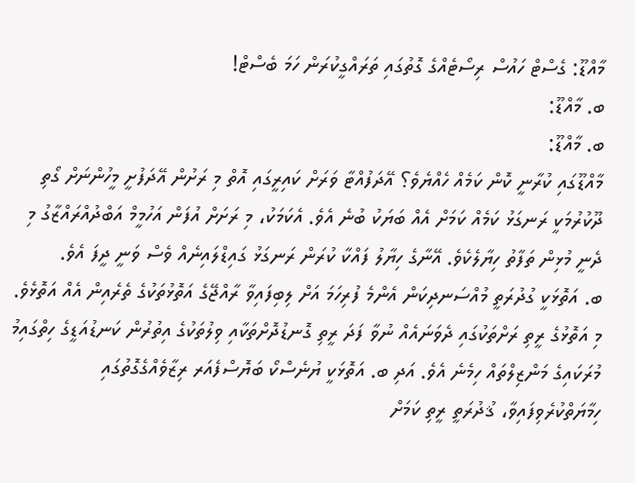މާއްޑޫ: ގެސްޓް ހައުސް ރިސޯޓެއްގެ ގޮތުގައި ތަރައްގީކުރަން ހަމަ ބެސްޓް!
ބ. މާއްޑޫ:
ބ. މާއްޑޫ:
މާއްޑޫގައި ކުރާނީ ކޮން ކަމެއް ހެއްޔެވެ؟ އޭދަފުއްޓާ ވަރަށް ކައިރީގައި އޮތް މި ރަށުން އޭދަފުށީ މީހުންނަށް ގޯތި ދޫކުރުމަކީ ރަނގަޅު ކަމެއް ކަމަށް އެއް ބަޔަކު ބުނެ އެވެ. އެކަމަކު، މި ރަށަށް އުފަން އަހުމީމް އަބްދުއްރައްޒާގު މި ދެނީ މުޅިން ތަފާތު ހިޔާލެކެވެ. އޭނާގެ ހިޔާލު ފައްކާ ކުރަން ރަނގަޅު ގައިޑްލައިނެއް ވެސް ވަނީ ދީފަ އެވެ.
ބ. އަތޮޅަކީ ގުދުރަތީ މުއްސަނދިކަން އެންމެ ފުރިހަމަ އަށް ލިބިފައިވާ ރާއްޖޭގެ އަތޮޅުތަކުގެ ތެރެއިން އެއް އަތޮޅެވެ. މި އަތޮޅުގެ ރީތި ރަށްތަކުގައި ދެވަނައެއް ނުވާ ފަދަ ރީތި ގޮނޑުދޮށްތަކާއި ވިލުތަކުގެ އިތުރުން ކަނޑުއަޑީގެ ހިތްގައިމު މުރަކައިގެ މަންޒިލްތައް ހިމެނެ އެވެ. އަދި ބ. އަތޮޅަކީ ޔުނެސްކޯ ބަޔޮސްފެއަރ ރިޒާވެއްގެގޮތުގައި ހިމާޔަތްކުރެވިފައިވާ، ޤުދުރަތީ ރީތި ކަމަށް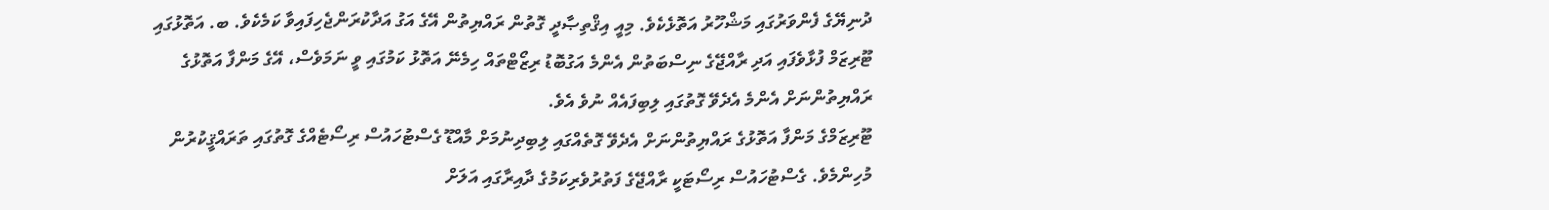ދުނިޔޭގެ ފެންވަރުގައި މަޝްހޫރު އަތޮޅެކެވެ. މިއީ އިޤްތިޞާދީ ގޮތުން ރައްޔިތުން އޭގެ އަގު އަދާކުރަންޖެހިފައިވާ ކަމެކެވެ. ބ. އަތޮޅުގައި ޓޫރިޒަމް ފުޅާވެފައި އަދި ރާއްޖޭގެ ނިސްބަތުން އެންމެ އަގުބޮޑު ރިޒޯޓްތައް ހިމެނޭ އަތޮޅު ކަމުގައި ވީ ނަމަވެސް، އޭގެ މަންފާ އަތޮޅުގެ ރައްޔިތުންނަށް އެންމެ އެދެވޭ ގޮތުގައި ލިބިފައެއް ނުވެ އެވެ.
ޓޫރިޒަމްގެ މަންފާ އަތޮޅުގެ ރައްޔިތުންނަށް އެދެވޭ ގޮތެއްގައި ލިބިދިނުމަށް މާއްޑޫ ގެސްޓުހައުސް ރިސޯޓެއްގެ ގޮތުގައި ތަރައްޤީކުރުން މުހިންމެވެ. ގެސްޓުހައުސް ރިސޯޓަކީ ރާއްޖޭގެ ފަތުރުވެރިކަމުގެ ދާއިރާގައި އަލަށް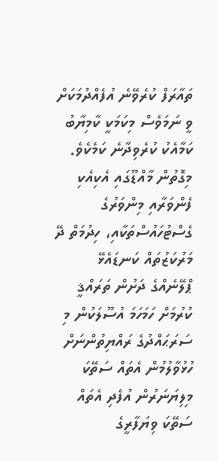ތައާރަފް ކުރެވޭނެ އުފެއްދުމަކަށް ވީ ނަމަވެސް މިކަމަކީ ކާމިޔާބު ކަމާއެކު ކުރެވިދާނެ ކަމެކެވެ. މިގޮތުން މާއްޑޫގައި އެކިއެކި ފެންވަރާއި މިންވަރުގެ ގެސްޓުހައުސްތަކާއި، ހިދުމަތް ދޭ މަރުކަޒުތައް ކަނޑައެޅޭ ޕްލޭނެއްގެ ދަށުން ތަރައްޤީ ކުރުމަށް ހަމަހަމަ އުސޫލަކުން މި ސަރަޙައްދުގެ ރައްޔިތުންނަށް ހުޅުވާލުމުން އެތައް ސަތޭކަ މިލިޔަނަރުން އުފެދި އެތައް ސަތޭކަ ވިޔަފާރީގެ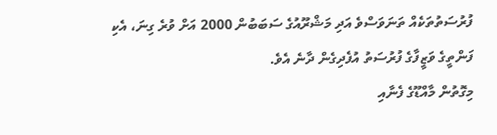ފުރުސަތުތަކެއް ތަނަވަސްވެ އަދި މަޝްރޫއުގެ ސަބަބުން 2000 އަށް ވުރެ ގިނަ، އެކި ފަންތީގެ ވަޒީފާގެ ފުރުސަތު އުފެދިގެން ދާނެ އެވެ.
މިގޮތުން މާއްޑޫގެ ފެނާއި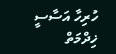ހުރިހާ އަސާސީ ޚިދްމަތް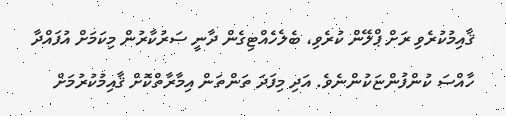ޤާއިމުކުރެވި ރަށް ޕްލޭން ކުރެވި، ބެލެހެއްޓިގެން ދާނީ ސަރުކާރުން މިކަމަށް އުފައްދާ ހާއްސަ ކުންފުންޏަކުންނެވެ. އަދި މިފަދަ ތަންތަން އިމާރާތްކޮށް ޤާއިމުކުރުމަށް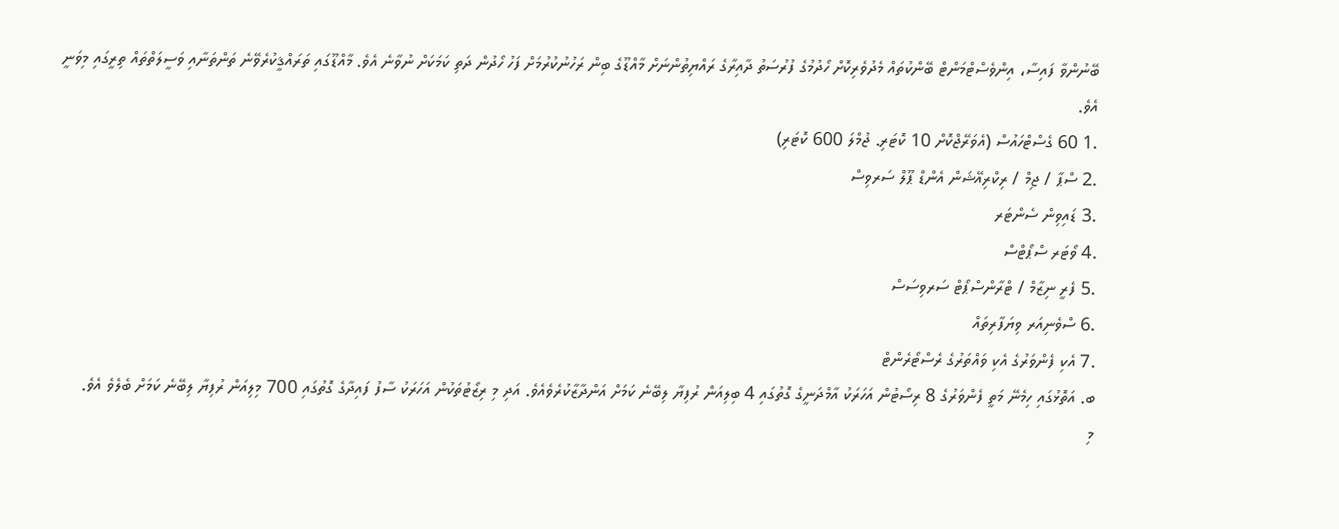ބޭނުންވާ ފައިސާ، އިންވެސްޓްމަންޓް ބޭންކުތައް މެދުވެރިކޮށް ހޯދުމުގެ ފުރުސަތު ދާއިރާގެ ރައްޔިތުންނަށް މާއްޑޫގެ ބިން ރަހުނުކުރުމަށް ފަހު ހޯދުން ދަތި ކަމަކަށް ނުވާނެ އެވެ. މާއްޑޫގައި ތަރައްޤީކުރެވޭނެ ތަންތަނާއި ވަސީލަތްތައް ތިރީގައި މިވަނީ އެވެ.
.1 60 ގެސްޓްހައުސް (އެވަރޭޖްކޮށް 10 ކޮޓަރި. ޖުމްލަ 600 ކޮޓަރި)
.2 ސްޕާ / ޖިމް / ރިކްރިއޭޝަން އެންޑް ޕޫލް ސަރވިސް
.3 ޑައިވިން ސެންޓަރ
.4 ވޯޓަރ ސްޕޯޓްސް
.5 ފެރީ ނިޒާމް / ޓްރާންސްޕޯޓް ސަރވިސަސް
.6 ސްވެނިއަރ ވިޔަފާރިތައް
.7 އެކި ފެންވަރުގެ އެކި ވައްތަރުގެ ރެސްޓޯރެންޓް
ބ. އަތޮޅުގައި ހިމެނޭ މަތީ ފެންވަރުގެ 8 ރިސޯޓުން އަހަރަކު އާމްދަނީގެ ގޮތުގައި 4 ބިލިއަން ރުފިޔާ ލިބޭނެ ކަމަށް އަންދާޒާކުރެވެއެވެ. އަދި މި ރިޒޯޓުތަކުން އަހަރަކު ސާފު ފައިދާގެ ގޮތުގައި 700 މިލިއަން ރުފިޔާ ލިބޭނެ ކަމަށް ބެލެވެ އެވެ.
މި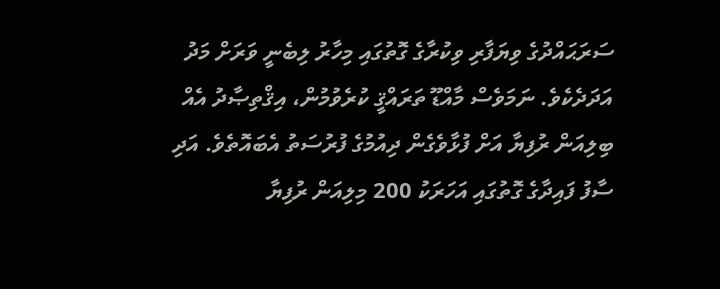ސަރަޙައްދުގެ ވިޔަފާރި ވިކުރާގެ ގޮތުގައި މިހާރު ލިބެނީ ވަރަށް މަދު އަދަދެކެވެ. ނަމަވެސް މާއްޑޫ ތަރައްޤީ ކުރެވުމުން، އިޤްތިޞާދު އެއް ބިލިއަން ރުފިޔާ އަށް ފުޅާވެގެން ދިއުމުގެ ފުރުސަތު އެބައޮތެވެ. އަދި ސާފު ފައިދާގެ ގޮތުގައި އަހަރަކު 200 މިލިއަން ރުފިޔާ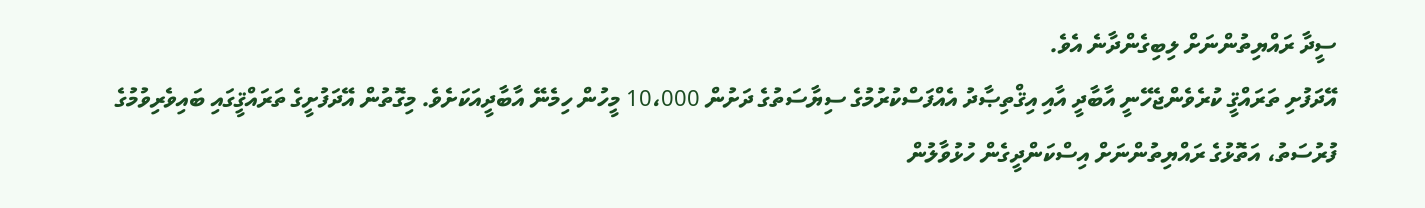ސީދާ ރައްޔިތުންނަށް ލިބިގެންދާނެ އެވެ.
އޭދަފުށި ތަރައްޤީ ކުރެވެންޖެހޭނީ އާބާދީ އާއި އިޤްތިޞާދު އެއްފަސްކުރުމުގެ ސިޔާސަތުގެ ދަށުން 10،000 މީހުން ހިމެނޭ އާބާދީއަކަށެވެ. މިގޮތުން އޭދަފުށީގެ ތަރައްޤީގައި ބައިވެރިވުމުގެ ފުރުސަތު، އަތޮޅުގެ ރައްޔިތުންނަށް އިސްކަންދީގެން ހުޅުވާލުން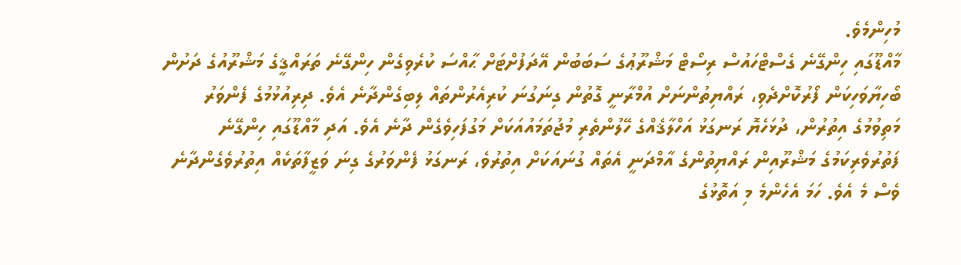މުހިންމެވެ.
މާއްޑޫގައި ހިންގޭނެ ގެސްޓްހައުސް ރިސޯޓް މަޝްރޫޢުގެ ސަބަބުން އޭދަފުށްޓަށް ޙާއްސަ ކުރެވިގެން ހިންގޭނެ ތަރައްޤީގެ މަޝްރޫއުގެ ދަށުން ބޯހިޔާވަހިކަން ފޯރުކޮށްދެވި، ރައްޔިތުންނަށް އުމްރާނީ ގޮތުން ގިނަގުނަ ކުރިއެރުންތައް ލިބިގެންދާނެ އެވެ. ދިރިއުޅުމުގެ ފެންވަރު މަތިވުމުގެ އިތުރުން، ދުޅަހެޔޮ ރަނގަޅު އަހްލާޤެއްގެ ހޭލުންތެރި މުޖުތަމައުއަކަށް މަގުފަހިވެގެން ދާނެ އެވެ. އަދި މާއްޑޫގައި ހިންގޭނެ ފަތުރުވެރިކަމުގެ މަޝްރޫއިން ރައްޔިތުންގެ އާމްދަނީ އެތައް ގުނައަކަށް އިތުރުވެ، ރަނގަޅު ފެންވަރުގެ ގިނަ ވަޒީފާތަކެއް އިތުރުވެގެންދާނެ ވެސް މެ އެވެ. ހަމަ އެހެންމެ މި އަތޮޅުގެ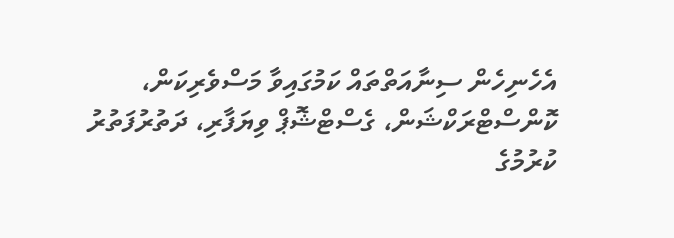އެހެނިހެން ސިނާއަތްތައް ކަމުގައިވާ މަސްވެރިކަން، ކޮންސްޓްރަކްޝަން، ގެސްޓްޝޮޕް ވިޔަފާރި، ދަތުރުފަތުރު ކުރުމުގެ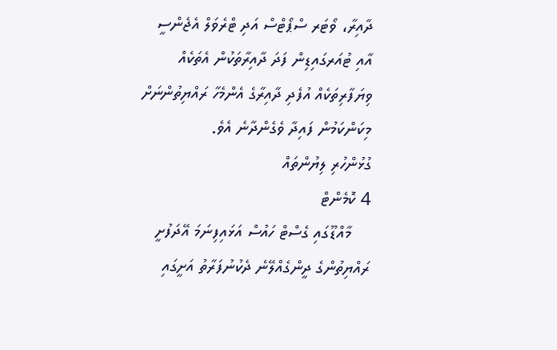ދާއިރާ، ވޯޓަރ ސްޕޯޓްސް އަދި ޓްރެވަލް އެޖެންސީ އާއި ޓުއަރގައިޑިން ފަދަ ދާއިރާތަކުން އެތަކެއް ވިޔަފާރިތަކެއް އުފެދި ދާއިރާގެ އެންމެހާ ރައްޔިތުންނަށް މިކަންކަމުން ފައިދާ ވެގެންދާނެ އެވެ.
ގުޅުންހުރި ލިޔުންތައް
4 ކޮމެންޓް
    މާއްޑޫގައި ގެސްޓް ހައުސް އަޅައިފިނަމަ އޭދަފުށީ ރައްޔިތުންގެ ދީންގެއްލޭނެ ދެކުނުފަރާތު އަށީގައި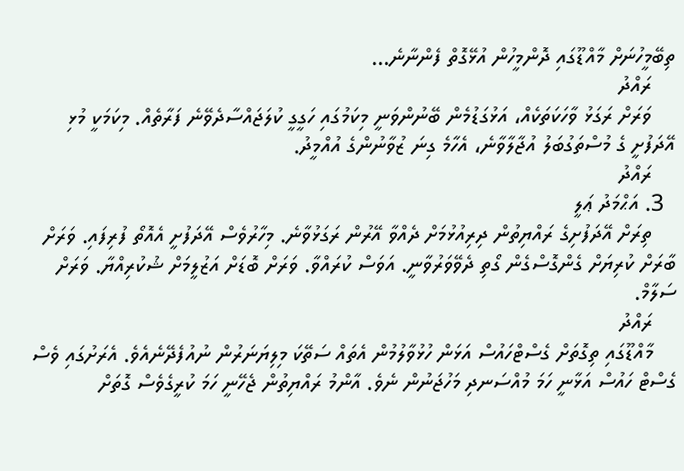ތިބޭމީހުނަށް މާއްޑޫގައި ދޮންމީހުން އުޅޭގޮތް ފެންނާނެ…
    ރައްދު
    ވަރަށް ރަގަޅު ވާހަކަތަކެއް، އަޅުގަޑުމެން ބޭނުންވަނީ މިކަމުގައި ހަގީގީ ކުލަޖައްސާދެވޭނެ ފަރާތެއް. މިކަމަކީ މުޅި އޭދަފުށީ ގެ މުސްތަގުބަލު އުޖާލާވާނެ، އެހާމެ ގިނަ ޒުވާނުންގެ އުއްމީދު.
    ރައްދު
  3. އަޙްމަދު ޢަލީ
    ތިރަށް އޭދަފުށިގެ ރައްޔިތުން ދިރިއުޅުމަށް ދެއްވާ އޭރުން ރަގަޅުވާނެ. މިހާރުވެސް އޭދަފުށީ އެއޮތޯ ފުރިފައި. ވަރަށް ބާރަށް ކުރިޔަށް ގެންގޮސްގެން ގޯތި ދެވޭވަރުވާނީ. އަވަސް ކުރައްވާ. ވަރަށް ބޮޑަށް އަޒުލީމަށް ޝުކުރިއްޔާ. ވަރަށް ސަލާމް.
    ރައްދު
    މާއްޑޫގައި ތިގޮތަށް ގެސްޓްހައުސް އަޅަން ހުޅުވާލުމުން އެތައް ސަތޭކަ މިލިޔަނަރުން ނުއުފެދޭނެއެވެ. އެރަށުގައި ވެސް ގެސްޓް ހައުސް އަޅާނީ ހަމަ މުއްސަނދި މަހުޖަނުން ނެވެ. އާންމު ރައްޔިތުން ޖެހޭނީ ހަމަ ކުރީގެވެސް ގޮތަށް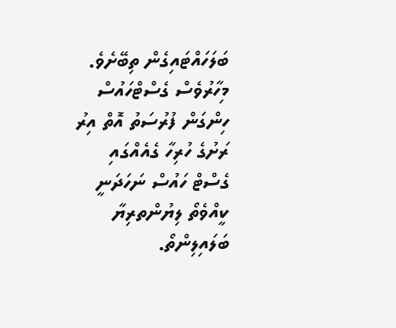ބަލަހައްޓައިގެން ތިބޭށެވެ. މިހާރުވެސް ގެސްޓްހައުސް ހިންގަން ފުރުސަތު އޮތް އިރު ރަށުގެ ހުރިހާ ގެއެއްގައި ގެސްޓް ހައުސް ނަހަދަނީ ކީއްވެތޯ ލިޔުންތރިޔާ ބަލައިލިންތޯ.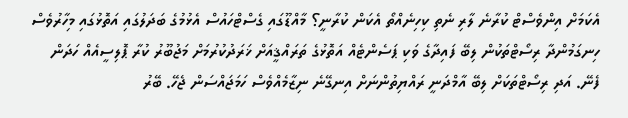އެކަމަށް އިންވެސްޓް ކުރާނެ ލާރި ނެތި ކިހިނެއްތޯ އެކަން ކުރާނީ؟ މާއްޑޫގައި ގެސްޓްހައުސް އެޅުމުގެ ބަދަލުގައި އަތޮޅުގައި މިހާރުވެސް ހިނގަމުންދާ ރިސޯޓްތަކުން ލިބޭ ފައިދާގެ ވަކި ޕަސެންޓެއް އަތޮޅުގެ ތަރައްޤީއަށް ޚަރަދުކުރުމަށް މަޖުބޫރު ކުރާ ޕޮލިސީއެއް ހަދަން ފެނޭ. އަދި ރިސޯޓްތަކަށް ލިބޭ އާމްދަނީ ރައްޔިތުންނަށް އިނގޭނެ ނިޒާމެއްވެސް ހަމަޖައްސަން ޖެހޭ. ބޭރު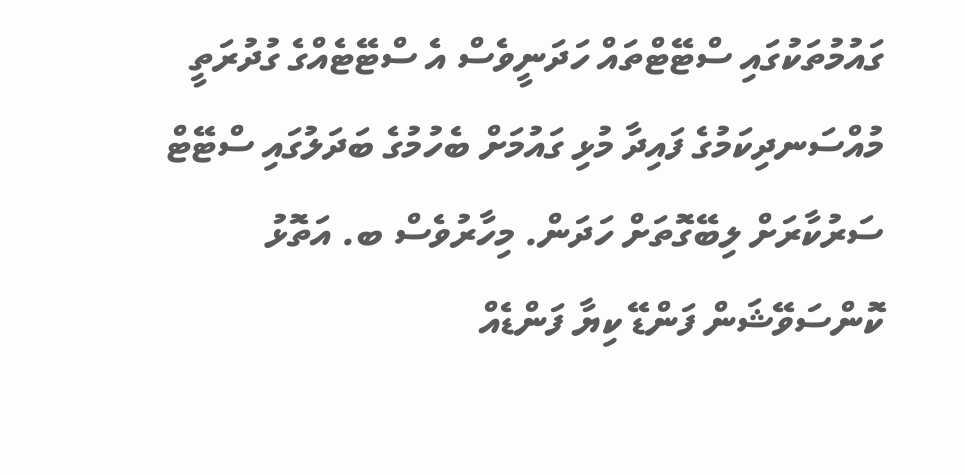ގައުމުތަކުގައި ސްޓޭޓްތައް ހަދަނީވެސް އެ ސްޓޭޓެއްގެ ގުދުރަތީ މުއްސަނދިކަމުގެ ފައިދާ މުޅި ގައުމަށް ބެހުމުގެ ބަދަލުގައި ސްޓޭޓް ސަރުކާރަށް ލިބޭގޮތަށް ހަދަން. މިހާރުވެސް ބ. އަތޮޅު ކޮންސަވޭޝަން ފަންޑޭ ކިޔާ ފަންޑެއް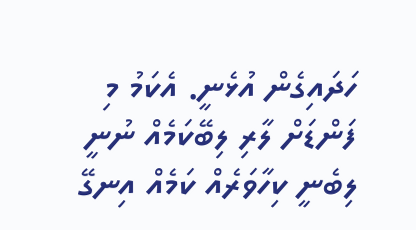ހަދައިގެން އުޅެނީ. އެކަމު މި ފަންޑަށް ލާރި ލިބޭކަމެއް ނުނީ ލިބެނީ ކިހާވަރެއް ކަމެއް އިނގޭ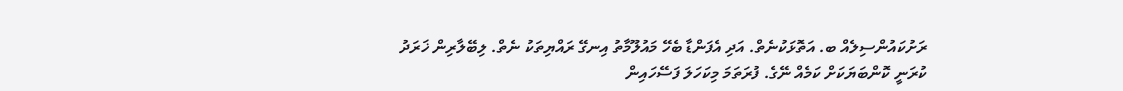ރަށުކައުންސިލެއް ބ. އަތޮޅަކުނެތް. އަދި އެފަންޑާ ބެހޭ މައުލޫމާތު އިނގޭ ރައްޔިތަކު ނެތް. ލިބޭލާރިން ޚަރަދު ކުރަނީ ކޮންބަޔަކަށް ކަމެއް ނޭގެ. ފުރަތަމަ މިކަހަލަ ފަސޭހައިން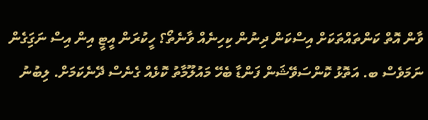ވާން އޮތް ކަންތައްތަކަށް އިސްކަން ދިނުން ކިހިނެއް ވާނެތޯ؟ ހީކުރަން އީޓީ އިން އިސް ނަގަިގެން ނަމަވެސް ބ. އަތޮޅު ކޮންސަވޭޝަން ފަންޑާ ބެހޭ މައުލޫމާތު ކޮޅެއް ގެނެސް ދޭނެކަމަށް. ލިބުނު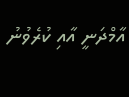އާމްދަނީ އާއި ކުރެވުނު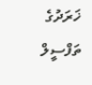ޚަރަދުގެ ތަފްސީލް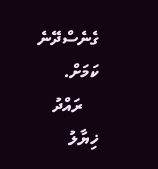ގެނެސްދޭނެ ކަމަށް.
    ރައްދު
ޚިޔާލު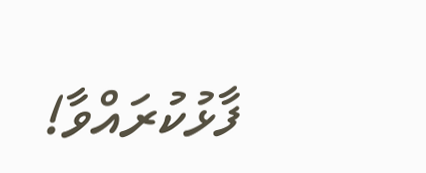ފާޅުކުރައްވާ!